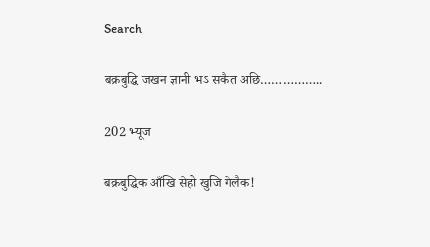Search

बक्रबुद्धि जखन ज्ञानी भऽ सकैत अछि……………..

202 भ्यूज

बक्रबुद्धिक आँखि सेहो खुजि गेलैक!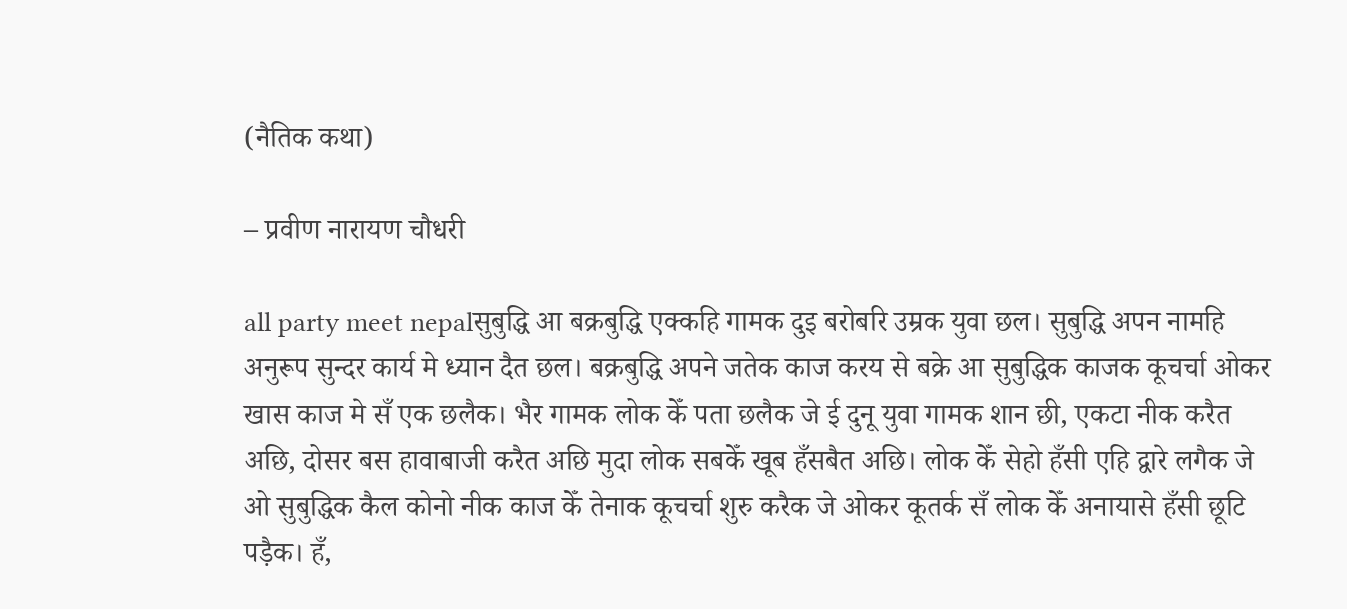(नैतिक कथा)

– प्रवीण नारायण चौधरी

all party meet nepalसुबुद्धि आ बक्रबुद्धि एक्कहि गामक दुइ बरोबरि उम्रक युवा छल। सुबुद्धि अपन नामहि अनुरूप सुन्दर कार्य मे ध्यान दैत छल। बक्रबुद्धि अपने जतेक काज करय से बक्रे आ सुबुद्धिक काजक कूचर्चा ओकर खास काज मे सँ एक छलैक। भैर गामक लोक केँ पता छलैक जे ई दुनू युवा गामक शान छी, एकटा नीक करैत अछि, दोसर बस हावाबाजी करैत अछि मुदा लोक सबकेँ खूब हँसबैत अछि। लोक केँ सेहो हँसी एहि द्वारे लगैक जे ओ सुबुद्धिक कैल कोनो नीक काज केँ तेनाक कूचर्चा शुरु करैक जे ओकर कूतर्क सँ लोक केँ अनायासे हँसी छूटि पड़ैक। हँ,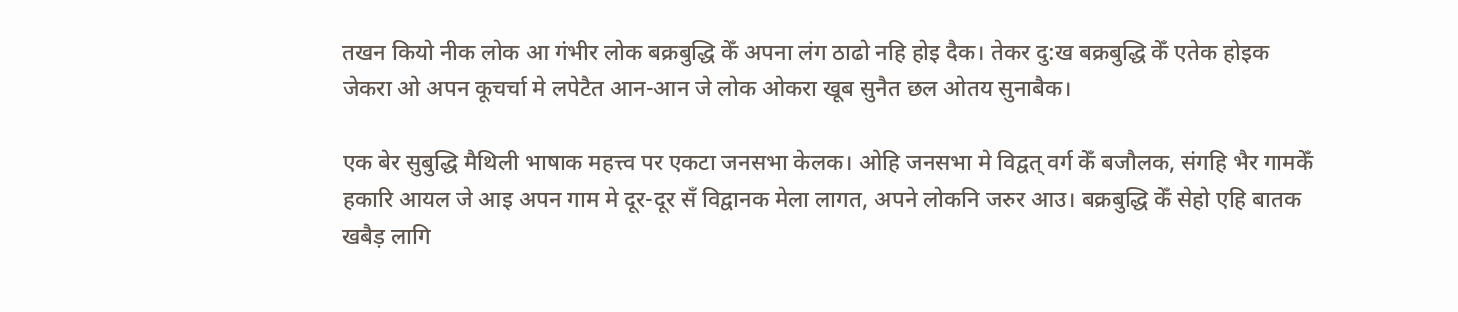तखन कियो नीक लोक आ गंभीर लोक बक्रबुद्धि केँ अपना लंग ठाढो नहि होइ दैक। तेकर दु:ख बक्रबुद्धि केँ एतेक होइक जेकरा ओ अपन कूचर्चा मे लपेटैत आन-आन जे लोक ओकरा खूब सुनैत छल ओतय सुनाबैक।

एक बेर सुबुद्धि मैथिली भाषाक महत्त्व पर एकटा जनसभा केलक। ओहि जनसभा मे विद्वत् वर्ग केँ बजौलक, संगहि भैर गामकेँ हकारि आयल जे आइ अपन गाम मे दूर-दूर सँ विद्वानक मेला लागत, अपने लोकनि जरुर आउ। बक्रबुद्धि केँ सेहो एहि बातक खबैड़ लागि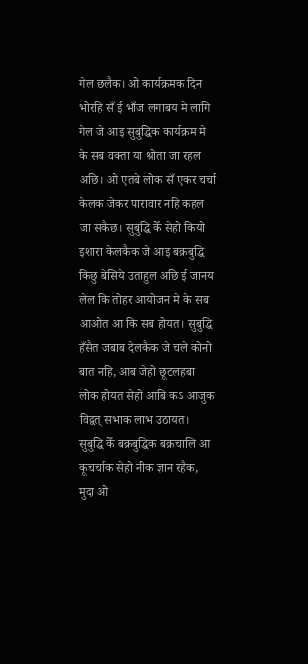गेल छलैक। ओ कार्यक्रमक दिन भोरहि सँ ई भाँज लगाबय मे लागि गेल जे आइ सुबुद्धिक कार्यक्रम मे के सब वक्ता या श्रोता जा रहल अछि। ओ एतबे लोक सँ एकर चर्चा केलक जेकर पारावार नहि कहल जा सकैछ। सुबुद्धि केँ सेहो कियो इशारा केलकैक जे आइ बक्रबुद्धि किछु बेसिये उताहुल अछि ई जानय लेल कि तोहर आयोजन मे के सब आओत आ कि सब होयत। सुबुद्धि हँसैत जबाब देलकैक जे चले कोनो बात नहि, आब जेहो छूटलहबा लोक होयत सेहो आबि कऽ आजुक विद्वत् सभाक लाभ उठायत। सुबुद्धि केँ बक्रबुद्धिक बक्रचालि आ कूचर्चाक सेहो नीक ज्ञान रहैक, मुदा ओ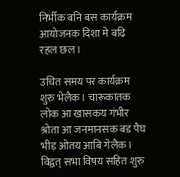निर्भीक बनि बस कार्यक्रम आयोजनक दिशा मे बढि रहल छल।

उचित समय पर कार्यक्रम शुरु भेलैक। चारूकातक लोक आ खासकय गंभीर श्रोता आ जनमानसक बड पैघ भीड़ ओतय आबि गेलैक। विद्वत् सभा विषय सहित शुरु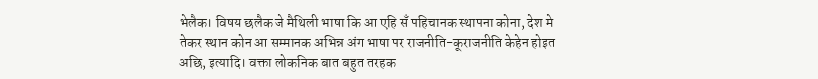भेलैक। विषय छलैक जे मैथिली भाषा कि आ एहि सँ पहिचानक स्थापना कोना, देश मे तेकर स्थान कोन आ सम्मानक अभिन्न अंग भाषा पर राजनीति-कूराजनीति केहेन होइत अछि, इत्यादि। वक्ता लोकनिक बात बहुत तरहक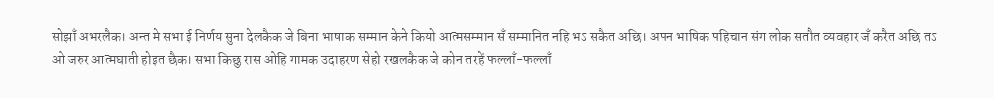सोझाँ अभरलैक। अन्त मे सभा ई निर्णय सुना देलकैक जे बिना भाषाक सम्मान केने कियो आत्मसम्मान सँ सम्मानित नहि भऽ सकैत अछि। अपन भाषिक पहिचान संग लोक सतौत व्यवहार जँ करैत अछि तऽ ओ जरुर आत्मघाती होइत छैक। सभा किछु रास ओहि गामक उदाहरण सेहो रखलकैक जे कोन तरहें फल्लाँ-फल्लाँ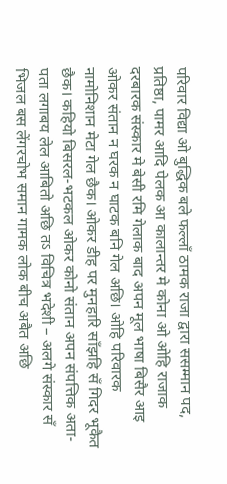परिवार विद्या ओ बुद्धिक बले फल्लाँ ठामक राजा द्वारा ससम्मान पद, प्रतिष्ठा, पामर आदि पेलक आ कालान्तर मे कोना ओ ओहि राजाक दरबारक संस्कार मे बेसी रमि गेलाक बाद अपन मूल भाषा बिसैर आइ ओकर संतान न घरक न घाटक बनि गेल अछि। ओहि परिवारक नामोनिशान मेटा गेल छैक। ओकर डीह पर मुनहारि साँझहि सँ गिदर भूकैत छैक। कहियो बिसरल-भटकल ओकर कोनो संतान अपन संपत्तिक अता-पता लगाबय लेल आबितो अछि तऽ विचित्र भदेशी – अलगे संस्कार सँ भिजल बस लेंगरचोभ समान गामक लोक बीच अबैत अछि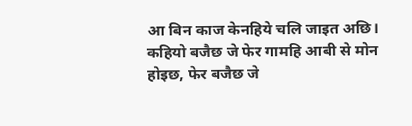आ बिन काज केनहिये चलि जाइत अछि। कहियो बजैछ जे फेर गामहि आबी से मोन होइछ, फेर बजैछ जे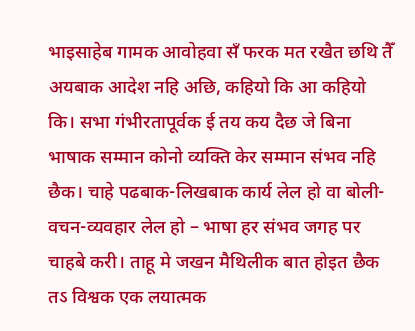भाइसाहेब गामक आवोहवा सँ फरक मत रखैत छथि तैँ अयबाक आदेश नहि अछि, कहियो कि आ कहियो कि। सभा गंभीरतापूर्वक ई तय कय दैछ जे बिना भाषाक सम्मान कोनो व्यक्ति केर सम्मान संभव नहि छैक। चाहे पढबाक-लिखबाक कार्य लेल हो वा बोली-वचन-व्यवहार लेल हो – भाषा हर संभव जगह पर चाहबे करी। ताहू मे जखन मैथिलीक बात होइत छैक तऽ विश्वक एक लयात्मक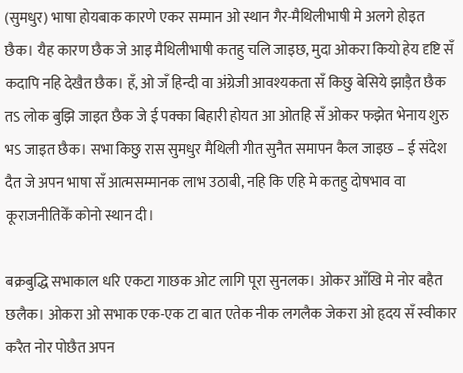(सुमधुर) भाषा होयबाक कारणे एकर सम्मान ओ स्थान गैर-मैथिलीभाषी मे अलगे होइत छैक। यैह कारण छैक जे आइ मैथिलीभाषी कतहु चलि जाइछ, मुदा ओकरा कियो हेय दृष्टि सँ कदापि नहि देखैत छैक। हँ, ओ जँ हिन्दी वा अंग्रेजी आवश्यकता सँ किछु बेसिये झाड़ैत छैक तऽ लोक बुझि जाइत छैक जे ई पक्का बिहारी होयत आ ओतहि सँ ओकर फझेत भेनाय शुरु भऽ जाइत छैक। सभा किछु रास सुमधुर मैथिली गीत सुनैत समापन कैल जाइछ – ई संदेश दैत जे अपन भाषा सँ आत्मसम्मानक लाभ उठाबी, नहि कि एहि मे कतहु दोषभाव वा कूराजनीतिकेँ कोनो स्थान दी।

बक्रबुद्धि सभाकाल धरि एकटा गाछक ओट लागि पूरा सुनलक। ओकर आँखि मे नोर बहैत छलैक। ओकरा ओ सभाक एक-एक टा बात एतेक नीक लगलैक जेकरा ओ हृदय सँ स्वीकार करैत नोर पोछैत अपन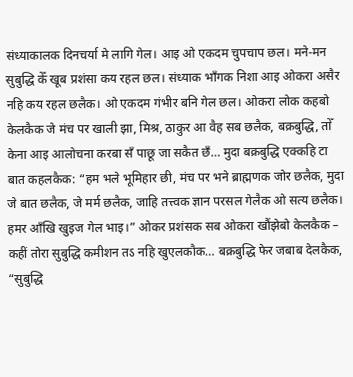संध्याकालक दिनचर्या मे लागि गेल। आइ ओ एकदम चुपचाप छल। मने-मन सुबुद्धि केँ खूब प्रशंसा कय रहल छल। संध्याक भाँगक निशा आइ ओकरा असैर नहि कय रहल छलैक। ओ एकदम गंभीर बनि गेल छल। ओकरा लोक कहबो केलकैक जे मंच पर खाली झा, मिश्र, ठाकुर आ वैह सब छलैक, बक्रबुद्धि, तोँ केना आइ आलोचना करबा सँ पाछू जा सकैत छँ… मुदा बक्रबुद्धि एक्कहि टा बात कहलकैक: “हम भले भूमिहार छी, मंच पर भने ब्राह्मणक जोर छलैक, मुदा जे बात छलैक, जे मर्म छलैक, जाहि तत्त्वक ज्ञान परसल गेलैक ओ सत्य छलैक। हमर आँखि खुइज गेल भाइ।” ओकर प्रशंसक सब ओकरा खौंझेबो केलकैक – कहीं तोरा सुबुद्धि कमीशन तऽ नहि खुएलकौक… बक्रबुद्धि फेर जबाब देलकैक, “सुबुद्धि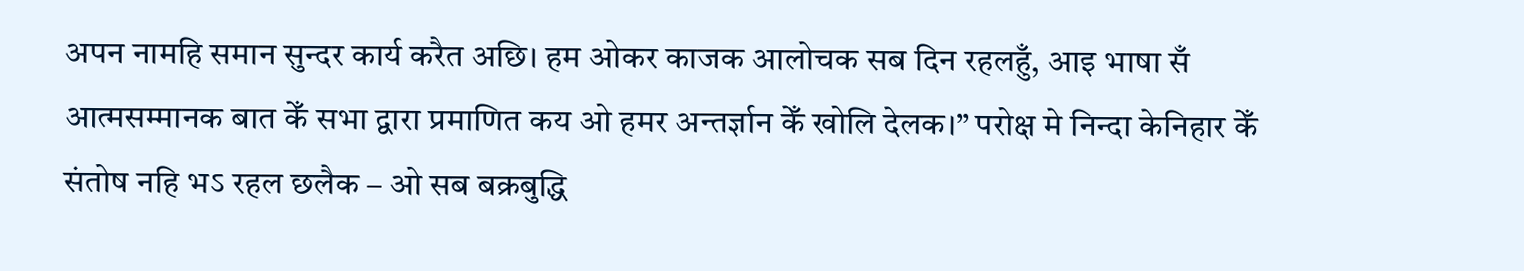अपन नामहि समान सुन्दर कार्य करैत अछि। हम ओकर काजक आलोचक सब दिन रहलहुँ, आइ भाषा सँ आत्मसम्मानक बात केँ सभा द्वारा प्रमाणित कय ओ हमर अन्तर्ज्ञान केँ खोलि देलक।” परोक्ष मे निन्दा केनिहार केँ संतोष नहि भऽ रहल छलैक – ओ सब बक्रबुद्धि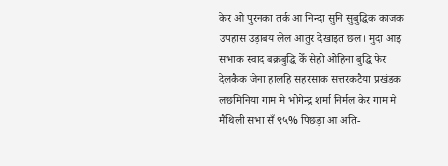केर ओ पुरनका तर्क आ निन्दा सुनि सुबुद्धिक काजक उपहास उड़ाबय लेल आतुर देखाइत छल। मुदा आइ सभाक स्वाद बक्रबुद्धि केँ सेहो ओहिना बुद्धि फेर देलकैक जेना हालहि सहरसाक सत्तरकटैया प्रखंडक लछमिनिया गाम मे भोगेन्द्र शर्मा निर्मल केर गाम मे मैथिली सभा सँ ९५% पिछड़ा आ अति-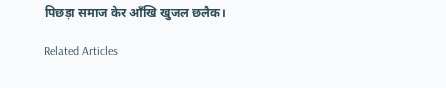पिछड़ा समाज केर आँखि खुजल छलैक।

Related Articles